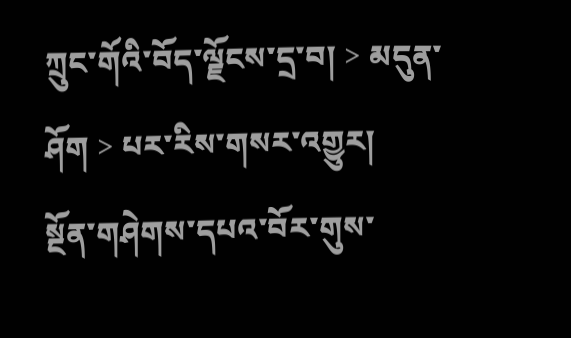ཀྲུང་གོའི་བོད་ལྗོངས་དྲ་བ། > མདུན་ཤོག > པར་རིས་གསར་འགྱུར།
སྔོན་གཤེགས་དཔའ་བོར་གུས་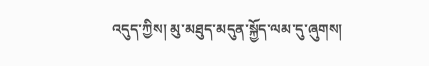འདུད་ཀྱིས། མུ་མཐུད་མདུན་སྐྱོད་ལམ་དུ་ཞུགས།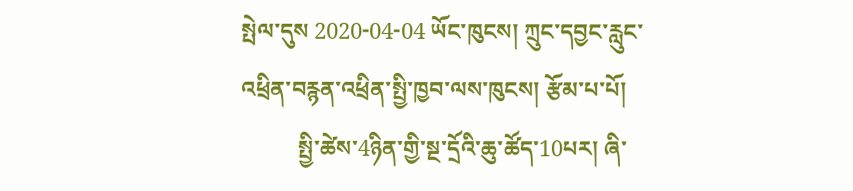སྤེལ་དུས 2020-04-04 ཡོང་ཁུངས། ཀྲུང་དབྱང་རླུང་འཕྲིན་བརྙན་འཕྲིན་སྤྱི་ཁྱབ་ལས་ཁུངས། རྩོམ་པ་པོ།
          སྤྱི་ཚེས་4ཉིན་གྱི་སྔ་དྲོའི་ཆུ་ཚོད་10པར། ཞི་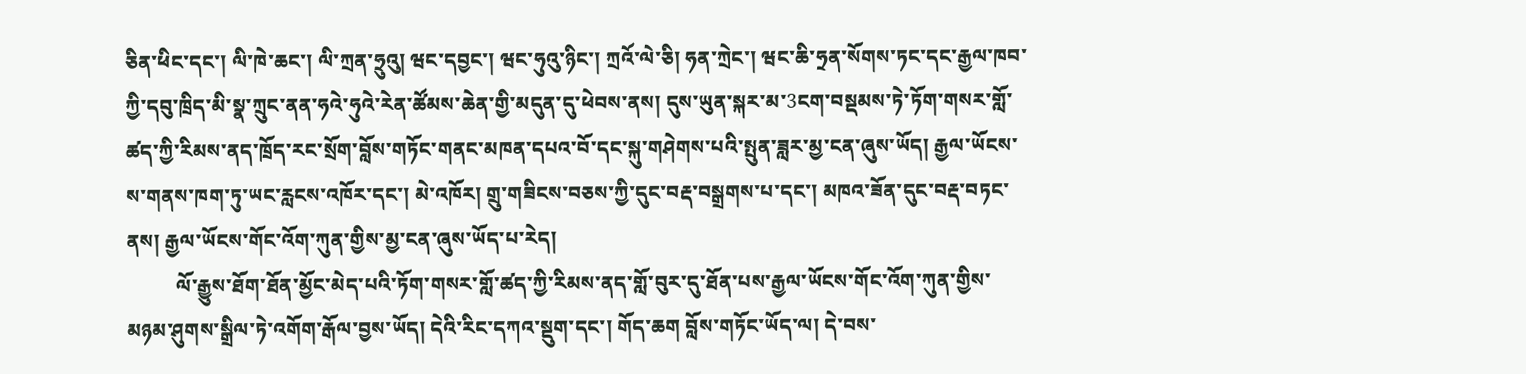ཅིན་ཕིང་དང་། ལི་ཁེ་ཆང་། ལི་ཀྲན་ཧྲུའུ། ཝང་དབྱང་། ཝང་ཧུའུ་ཉིང་། ཀྲའོ་ལེ་ཅི། ཧན་ཀྲེང་། ཝང་ཆི་ཧྲན་སོགས་ཏང་དང་རྒྱལ་ཁབ་ཀྱི་དབུ་ཁྲིད་མི་སྣ་ཀྲུང་ནན་ཧའེ་ཧུའེ་རེན་ཚོམས་ཆེན་གྱི་མདུན་དུ་ཕེབས་ནས། དུས་ཡུན་སྐར་མ་3ངག་བསྡམས་ཏེ་ཏོག་གསར་གློ་ཚད་ཀྱི་རིམས་ནད་ཁྲོད་རང་སྲོག་བློས་གཏོང་གནང་མཁན་དཔའ་བོ་དང་སྐུ་གཤེགས་པའི་སྤུན་ཟླར་མྱ་ངན་ཞུས་ཡོད། རྒྱལ་ཡོངས་ས་གནས་ཁག་ཏུ་ཡང་རླངས་འཁོར་དང་། མེ་འཁོར། གྲུ་གཟིངས་བཅས་ཀྱི་དུང་བརྡ་བསྒྲགས་པ་དང་། མཁའ་ཟོན་དུང་བརྡ་བཏང་ནས། རྒྱལ་ཡོངས་གོང་འོག་ཀུན་གྱིས་མྱ་ངན་ཞུས་ཡོད་པ་རེད།
          ལོ་རྒྱུས་ཐོག་ཐོན་མྱོང་མེད་པའི་ཏོག་གསར་གློ་ཚད་ཀྱི་རིམས་ནད་གློ་བུར་དུ་ཐོན་པས་རྒྱལ་ཡོངས་གོང་འོག་ཀུན་གྱིས་མཉམ་ཤུགས་སྒྲིལ་ཏེ་འགོག་རྒོལ་བྱས་ཡོད། དེའི་རིང་དཀའ་སྡུག་དང་། གོད་ཆག བློས་གཏོང་ཡོད་ལ། དེ་བས་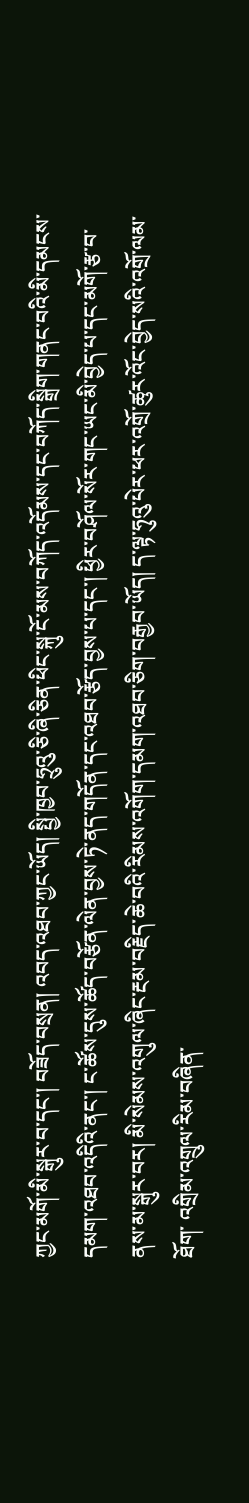ཀྱང་མགོ་མི་སྒུར་བ་དང་། བཟོད་བསྲན། འབད་འཐབ་ཀྱང་ཡོད། སྤྱི་ཁྱབ་ཧྲུའུ་ཅི་ཞི་ཅིན་ཕིང་སྐུ་ངོ་མས་བཀོད་འདོམས་དང་བཀོད་སྒྲིག་གནང་བའི་མི་དམངས་དམག་འཐབ་འདིའི་ནང་། ང་ཚོས་དུས་ཚོད་བརྩོན་ལེན་བྱས་ཏེ་ནད་གདོན་དང་འཐབ་རྩོད་བྱས་པ་དང་། ཕྱིར་བཤོལ་སོར་གང་ཡང་མི་བྱེད་པ་དང་མགོ་རྩ་བ་ནས་མ་སྒུར་བར། མི་སེམས་འགུལ་ཞིང་རྔམ་བརྗིད་ཆེ་བའི་རིམས་འགོག་དམག་འཐབ་ཅིག་བརྒྱབ་ཡོད། ད་ལྟ་ཧུའུ་པེར་ཕར་འགྲོ་ཚུར་འོང་བྱེད་སའི་འགྲོ་ལམ་ཐོག་ འགྲིམ་འགྲུལ་རིམ་བཞིན་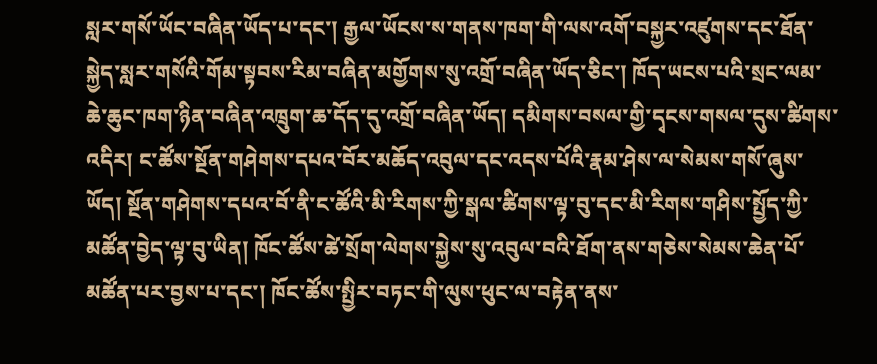སླར་གསོ་ཡོང་བཞིན་ཡོད་པ་དང་། རྒྱལ་ཡོངས་ས་གནས་ཁག་གི་ལས་འགོ་བསྐྱར་འཛུགས་དང་ཐོན་སྐྱེད་སླར་གསོའི་གོམ་སྟབས་རིམ་བཞིན་མགྱོགས་སུ་འགྲོ་བཞིན་ཡོད་ཅིང་། ཁོད་ཡངས་པའི་སྲང་ལམ་ཆེ་ཆུང་ཁག་ཉིན་བཞིན་འཁྲུག་ཆ་དོད་དུ་འགྲོ་བཞིན་ཡོད། དམིགས་བསལ་གྱི་དྭངས་གསལ་དུས་ཚིགས་འདིར། ང་ཚོས་སྔོན་གཤེགས་དཔའ་བོར་མཆོད་འབུལ་དང་འདས་པོའི་རྣམ་ཤེས་ལ་སེམས་གསོ་ཞུས་ཡོད། སྔོན་གཤེགས་དཔའ་བོ་ནི་ང་ཚོའི་མི་རིགས་ཀྱི་སྒལ་ཚིགས་ལྟ་བུ་དང་མི་རིགས་གཤིས་སྤྱོད་ཀྱི་མཚོན་བྱེད་ལྟ་བུ་ཡིན། ཁོང་ཚོས་ཚེ་སྲོག་ལེགས་སྐྱེས་སུ་འབུལ་བའི་ཐོག་ནས་གཅེས་སེམས་ཆེན་པོ་མཚོན་པར་བྱས་པ་དང་། ཁོང་ཚོས་སྤྱིར་བཏང་གི་ལུས་ཕུང་ལ་བརྟེན་ནས་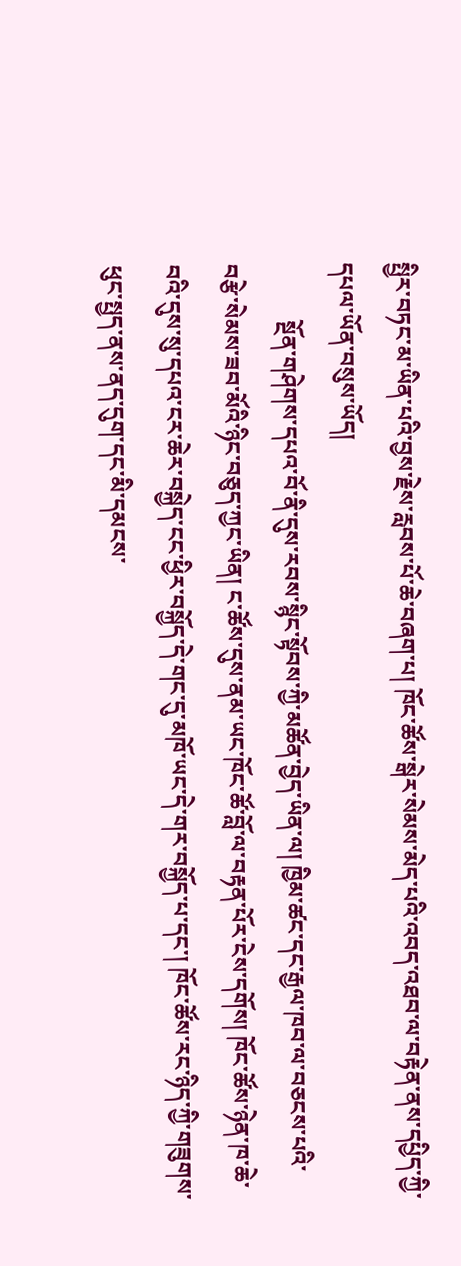སྤྱིར་བཏང་མ་ཡིན་པའི་བྱས་རྗེས་རླབས་པོ་ཆེ་བཞག་པ། ཁོང་ཚོས་སྒེར་སེམས་མེད་པའི་འབད་འཐབ་ལ་བརྟེན་ནས་དཔྱིད་ཀྱི་དཔལ་ཡོན་བསུས་ཡོད།
          སྔོན་གཤེགས་དཔའ་བོ་ནི་དུས་རབས་སྙིང་སྟོབས་ཀྱི་མཚོན་བྱེད་ཡིན་ལ། ཁྱིམ་ཚང་དང་རྒྱལ་ཁབ་ལ་བཅངས་པའི་བརྩེ་སེམས་ཟབ་མོའི་ཉིང་བཅུད་ཀྱང་ཡིན། ང་ཚོས་དུས་ནམ་ཡང་ཁོང་ཚོ་བློ་ལ་བརྟན་པོར་ངེས་དགོས། ཁོང་ཚོས་ཉེན་ཁ་ཆེ་བའི་དུས་སུ་དཔའ་ངར་ཆེར་བསྐྱེད་ངང་ཕྱིར་བསྐྱོད་དེ་གང་དུ་མཁོ་ཡང་དེ་གར་བསྐྱོད་པ་དང་། ཁོང་ཚོས་རང་ཉིད་ཀྱི་གཟུགས་ཕུང་སྤྱད་ནས་ནད་དུག་དང་མི་དམངས་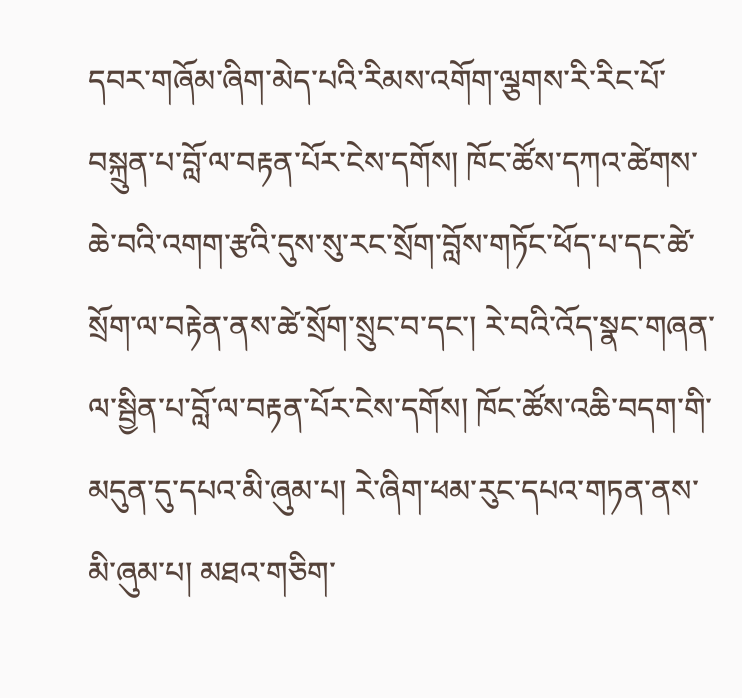དབར་གཞོམ་ཞིག་མེད་པའི་རིམས་འགོག་ལྕགས་རི་རིང་པོ་བསྐྲུན་པ་བློ་ལ་བརྟན་པོར་ངེས་དགོས། ཁོང་ཚོས་དཀའ་ཚེགས་ཆེ་བའི་འགག་རྩའི་དུས་སུ་རང་སྲོག་བློས་གཏོང་ཕོད་པ་དང་ཚེ་སྲོག་ལ་བརྟེན་ནས་ཚེ་སྲོག་སྲུང་བ་དང་། རེ་བའི་འོད་སྣང་གཞན་ལ་སྦྱིན་པ་བློ་ལ་བརྟན་པོར་ངེས་དགོས། ཁོང་ཚོས་འཆི་བདག་གི་མདུན་དུ་དཔའ་མི་ཞུམ་པ། རེ་ཞིག་ཕམ་རུང་དཔའ་གཏན་ནས་མི་ཞུམ་པ། མཐའ་གཅིག་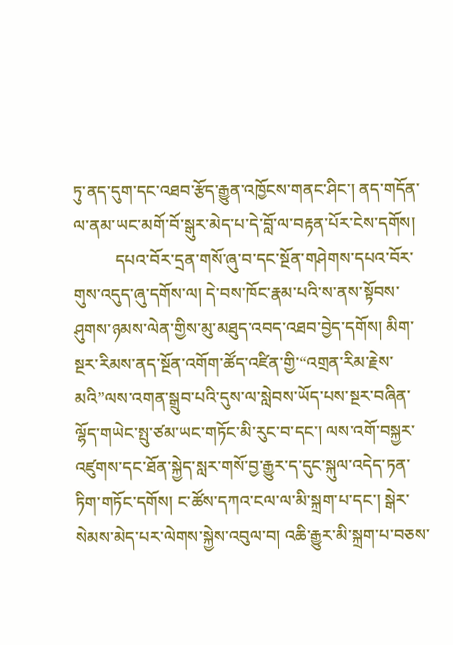ཏུ་ནད་དུག་དང་འཐབ་རྩོད་རྒྱུན་འཁྱོངས་གནང་ཤིང་། ནད་གདོན་ལ་ནམ་ཡང་མགོ་བོ་སྒུར་མེད་པ་དེ་བློ་ལ་བརྟན་པོར་ངེས་དགོས།
          དཔའ་བོར་དྲན་གསོ་ཞུ་བ་དང་སྔོན་གཤེགས་དཔའ་བོར་གུས་འདུད་ཞུ་དགོས་ལ། དེ་བས་ཁོང་རྣམ་པའི་ས་ནས་སྟོབས་ཤུགས་ཉམས་ལེན་གྱིས་མུ་མཐུད་འབད་འཐབ་བྱེད་དགོས། མིག་སྔར་རིམས་ནད་སྔོན་འགོག་ཚོད་འཛིན་གྱི་“འགྲན་རིམ་རྗེས་མའི”ལས་འགན་སྒྲུབ་པའི་དུས་ལ་སླེབས་ཡོད་པས་སྔར་བཞིན་ལྷོད་གཡེང་སྤུ་ཙམ་ཡང་གཏོང་མི་རུང་བ་དང་། ལས་འགོ་བསྐྱར་འཛུགས་དང་ཐོན་སྐྱེད་སླར་གསོ་བྱ་རྒྱུར་ད་དུང་སྐུལ་འདེད་ཏན་ཏིག་གཏོང་དགོས། ང་ཚོས་དཀའ་ངལ་ལ་མི་སྐྲག་པ་དང་། སྒེར་སེམས་མེད་པར་ལེགས་སྐྱེས་འབུལ་བ། འཆི་རྒྱུར་མི་སྐྲག་པ་བཅས་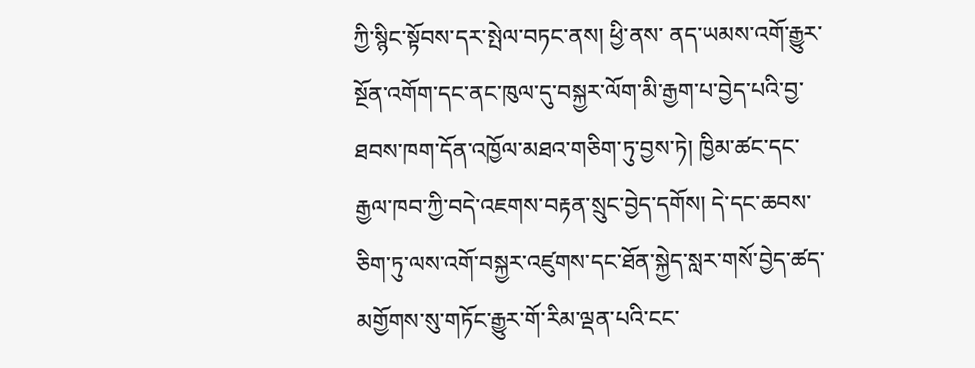ཀྱི་སྙིང་སྟོབས་དར་སྤེལ་བཏང་ནས། ཕྱི་ནས་ ནད་ཡམས་འགོ་རྒྱུར་སྔོན་འགོག་དང་ནང་ཁུལ་དུ་བསྐྱར་ལོག་མི་རྒྱག་པ་བྱེད་པའི་བྱ་ཐབས་ཁག་དོན་འཁྱོལ་མཐའ་གཅིག་ཏུ་བྱས་ཏེ། ཁྱིམ་ཚང་དང་རྒྱལ་ཁབ་ཀྱི་བདེ་འཇགས་བརྟན་སྲུང་བྱེད་དགོས། དེ་དང་ཆབས་ཅིག་ཏུ་ལས་འགོ་བསྐྱར་འཛུགས་དང་ཐོན་སྐྱེད་སླར་གསོ་བྱེད་ཚད་མགྱོགས་སུ་གཏོང་རྒྱུར་གོ་རིམ་ལྡན་པའི་ངང་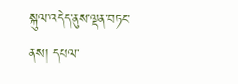སྐུལ་འདེད་ནུས་ལྡན་བཏང་ནས། དཔལ་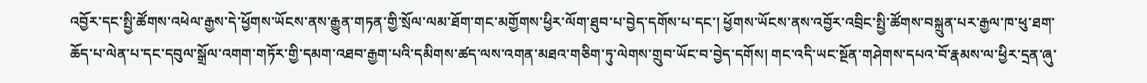འབྱོར་དང་སྤྱི་ཚོགས་འཕེལ་རྒྱས་དེ་ཕྱོགས་ཡོངས་ནས་རྒྱུན་གཏན་གྱི་སྲོལ་ལམ་ཐོག་གང་མགྱོགས་ཕྱིར་ལོག་ཐུབ་པ་བྱེད་དགོས་པ་དང་། ཕྱོགས་ཡོངས་ནས་འབྱོར་འབྲིང་སྤྱི་ཚོགས་བསྐྲུན་པར་རྒྱལ་ཁ་ཕུ་ཐག་ཆོད་པ་ལེན་པ་དང་དབུལ་སྒྲོལ་འགག་གཏོར་གྱི་དམག་འཐབ་རྒྱག་པའི་དམིགས་ཚད་ལས་འགན་མཐའ་གཅིག་ཏུ་ལེགས་གྲུབ་ཡོང་བ་བྱེད་དགོས། གང་འདི་ཡང་སྔོན་གཤེགས་དཔའ་བོ་རྣམས་ལ་ཕྱིར་དྲན་ཞུ་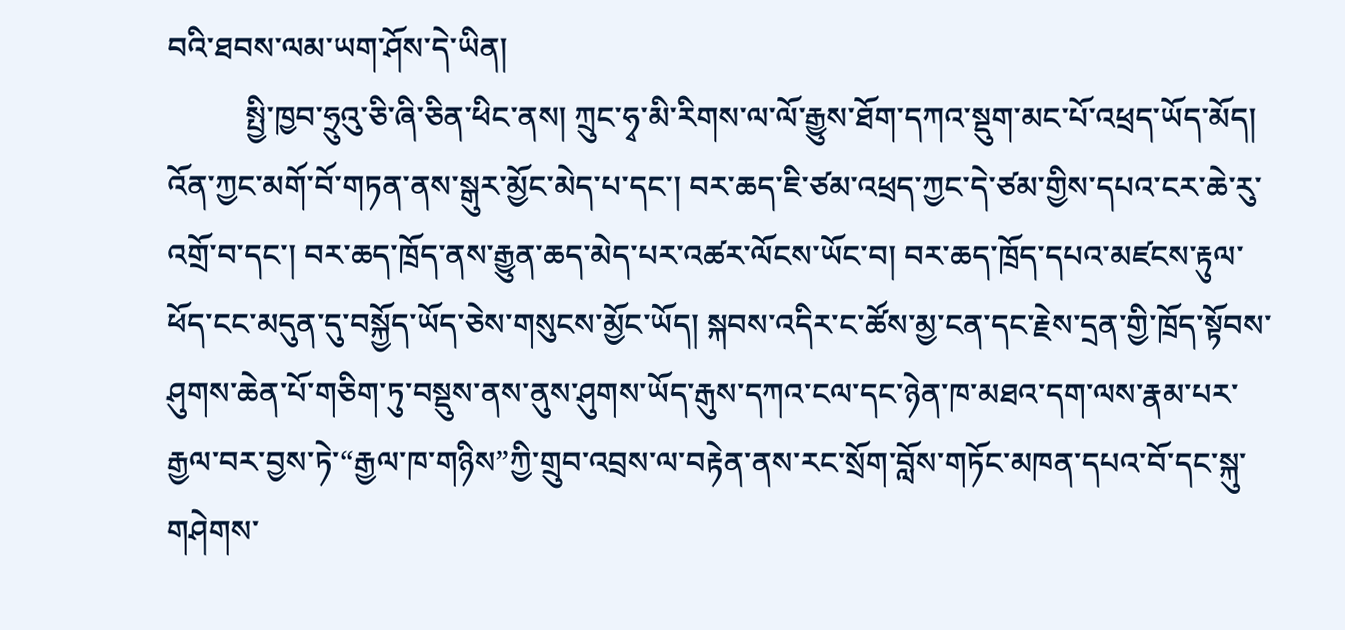བའི་ཐབས་ལམ་ཡག་ཤོས་དེ་ཡིན།
          སྤྱི་ཁྱབ་ཧྲུའུ་ཅི་ཞི་ཅིན་ཕིང་ནས། ཀྲུང་ཧྭ་མི་རིགས་ལ་ལོ་རྒྱུས་ཐོག་དཀའ་སྡུག་མང་པོ་འཕྲད་ཡོད་མོད། འོན་ཀྱང་མགོ་བོ་གཏན་ནས་སྒུར་མྱོང་མེད་པ་དང་། བར་ཆད་ཇི་ཙམ་འཕྲད་ཀྱང་དེ་ཙམ་གྱིས་དཔའ་ངར་ཆེ་རུ་འགྲོ་བ་དང་། བར་ཆད་ཁྲོད་ནས་རྒྱུན་ཆད་མེད་པར་འཚར་ལོངས་ཡོང་བ། བར་ཆད་ཁྲོད་དཔའ་མཛངས་རྟུལ་ཕོད་ངང་མདུན་དུ་བསྐྱོད་ཡོད་ཅེས་གསུངས་མྱོང་ཡོད། སྐབས་འདིར་ང་ཚོས་མྱ་ངན་དང་རྗེས་དྲན་གྱི་ཁྲོད་སྟོབས་ཤུགས་ཆེན་པོ་གཅིག་ཏུ་བསྡུས་ནས་ནུས་ཤུགས་ཡོད་རྒུས་དཀའ་ངལ་དང་ཉེན་ཁ་མཐའ་དག་ལས་རྣམ་པར་རྒྱལ་བར་བྱས་ཏེ་“རྒྱལ་ཁ་གཉིས”ཀྱི་གྲུབ་འབྲས་ལ་བརྟེན་ནས་རང་སྲོག་བློས་གཏོང་མཁན་དཔའ་བོ་དང་སྐུ་གཤེགས་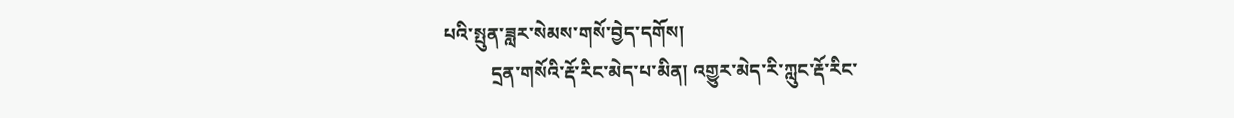པའི་སྤུན་ཟླར་སེམས་གསོ་བྱེད་དགོས།
          དྲན་གསོའི་རྡོ་རིང་མེད་པ་མིན། འགྱུར་མེད་རི་ཀླུང་རྡོ་རིང་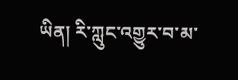ཡིན། རི་ཀླུང་འགྱུར་བ་མ་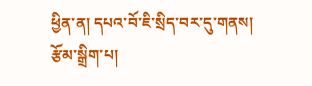ཕྱིན་ན། དཔའ་བོ་ཇི་སྲིད་བར་དུ་གནས།
རྩོམ་སྒྲིག་པ།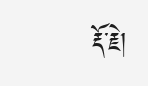རྡོ་རྗེ།